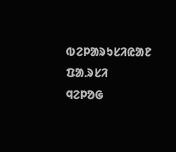ᱵᱮᱞᱟᱨᱩᱥᱤᱭᱟᱱ ᱯᱟᱹᱨᱥᱤ
ᱧᱮᱞᱚᱜ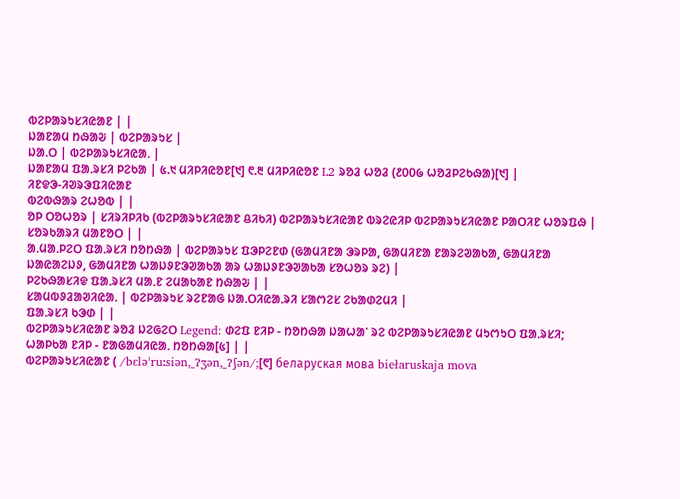ᱵᱮᱞᱟᱨᱩᱥᱤᱭᱟᱱ | |
ᱡᱟᱱᱟᱢ ᱴᱷᱟᱶ | ᱵᱮᱞᱟᱨᱩᱥ |
ᱡᱟᱹᱛ | ᱵᱮᱞᱟᱨᱩᱥᱤᱭᱟᱹ |
ᱡᱟᱱᱟᱢ ᱯᱟᱹᱨᱥᱤ ᱞᱮᱠᱟ | ᱕.᱑ ᱢᱤᱞᱤᱭᱚᱱ[᱑] ᱖.᱓ ᱢᱤᱞᱤᱭᱚᱱ L2 ᱨᱚᱲ ᱦᱚᱲ (᱒᱐᱐᱙ ᱦᱚᱲᱞᱮᱠᱷᱟ)[᱑] |
ᱤᱱᱫᱳ-ᱤᱣᱨᱳᱯᱤᱭᱟᱱ
ᱵᱮᱵᱷᱟᱨ ᱮᱦᱚᱵ | |
ᱚᱞ ᱛᱚᱦᱚᱨ | ᱥᱤᱨᱤᱞᱤᱠ (ᱵᱮᱞᱟᱨᱩᱥᱤᱭᱟᱱ ᱪᱤᱠᱤ) ᱵᱮᱞᱟᱨᱩᱥᱤᱭᱟᱱ ᱵᱨᱮᱭᱤᱞ ᱵᱮᱞᱟᱨᱩᱥᱤᱭᱟᱱ ᱞᱟᱛᱤᱱ ᱦᱚᱨᱯᱷ |
ᱥᱚᱨᱠᱟᱨᱤ ᱢᱟᱱᱚᱛ | |
ᱟᱹᱢᱟᱹᱞᱮᱛ ᱯᱟᱹᱨᱥᱤ ᱴᱚᱴᱷᱟ | ᱵᱮᱞᱟᱨᱩᱥ ᱯᱳᱞᱮᱱᱰ (ᱜᱟᱢᱤᱱᱟ ᱳᱨᱞᱟ, ᱜᱟᱢᱤᱱᱟ ᱱᱟᱨᱮᱣᱟᱠᱟ, ᱜᱟᱢᱤᱱᱟ ᱡᱟᱭᱟᱮᱡᱽ, ᱜᱟᱢᱤᱱᱟ ᱦᱟᱡᱽᱱᱳᱣᱟᱠᱟ ᱟᱨ ᱦᱟᱡᱽᱱᱳᱣᱟᱠᱟ ᱥᱚᱦᱚᱨ ᱨᱮ) |
ᱞᱮᱠᱷᱟᱥᱤᱫ ᱯᱟᱹᱨᱥᱤ ᱢᱟᱹᱱ ᱮᱢᱟᱠᱟᱱ ᱴᱷᱟᱶ | |
ᱥᱟᱢᱵᱽᱲᱟᱣᱤᱭᱟᱹ | ᱵᱮᱞᱟᱨᱩᱥ ᱨᱮᱱᱟᱜ ᱡᱟᱹᱛᱤᱭᱟᱹᱨᱤ ᱥᱟᱬᱮᱥ ᱮᱠᱟᱰᱮᱢᱤ |
ᱯᱟᱹᱨᱥᱤ ᱠᱳᱰ | |
ᱵᱮᱞᱟᱨᱩᱥᱤᱭᱟᱱ ᱨᱚᱲ ᱡᱮᱜᱮᱛ Legend: ᱰᱮᱯ ᱱᱤᱞ - ᱴᱚᱴᱷᱟ ᱡᱟᱦᱟᱸ ᱨᱮ ᱵᱮᱞᱟᱨᱩᱥᱤᱭᱟᱱ ᱢᱩᱬᱩᱛ ᱯᱟᱹᱨᱥᱤ; ᱦᱟᱞᱠᱟ ᱱᱤᱞ - ᱱᱟᱜᱟᱢᱤᱭᱟᱹ ᱴᱚᱴᱷᱟ[᱕] | |
ᱵᱮᱞᱟᱨᱩᱥᱤᱭᱟᱱ ( /bɛləˈruːsiən,_ʔʒən,_ʔʃən/;[᱖] беларуская мова biełaruskaja mova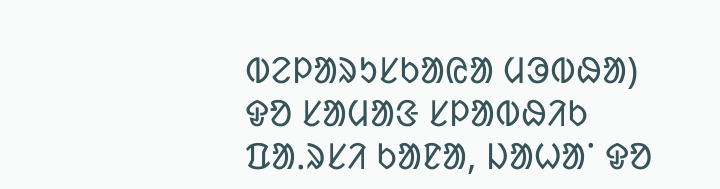ᱵᱮᱞᱟᱨᱩᱥᱠᱟᱭᱟ ᱢᱳᱵᱷᱟ) ᱫᱚ ᱥᱟᱢᱟᱝ ᱥᱞᱟᱵᱷᱤᱠ ᱯᱟᱹᱨᱥᱤ ᱠᱟᱱᱟ, ᱡᱟᱦᱟᱸ ᱫᱚ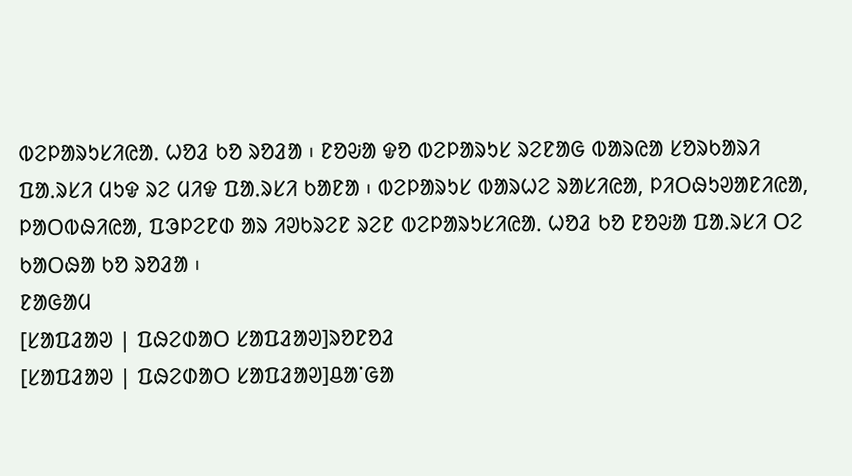ᱵᱮᱞᱟᱨᱩᱥᱤᱭᱟᱹ ᱦᱚᱲ ᱠᱚ ᱨᱚᱲᱟ ᱾ ᱱᱚᱶᱟ ᱫᱚ ᱵᱮᱞᱟᱨᱩᱥ ᱨᱮᱱᱟᱜ ᱵᱟᱨᱭᱟ ᱥᱚᱨᱠᱟᱨᱤ ᱯᱟᱹᱨᱥᱤ ᱢᱩᱫ ᱨᱮ ᱢᱤᱫ ᱯᱟᱹᱨᱥᱤ ᱠᱟᱱᱟ ᱾ ᱵᱮᱞᱟᱨᱩᱥ ᱵᱟᱨᱦᱮ ᱨᱟᱥᱤᱭᱟ, ᱞᱤᱛᱷᱩᱣᱟᱱᱤᱭᱟ, ᱞᱟᱛᱵᱷᱤᱭᱟ, ᱯᱳᱞᱮᱱᱰ ᱟᱨ ᱤᱣᱠᱨᱮᱱ ᱨᱮᱱ ᱵᱮᱞᱟᱨᱩᱥᱤᱭᱟᱹ ᱦᱚᱲ ᱠᱚ ᱱᱚᱶᱟ ᱯᱟᱹᱨᱥᱤ ᱛᱮ ᱠᱟᱛᱷᱟ ᱠᱚ ᱨᱚᱲᱟ ᱾
ᱱᱟᱜᱟᱢ
[ᱥᱟᱯᱲᱟᱣ | ᱯᱷᱮᱰᱟᱛ ᱥᱟᱯᱲᱟᱣ]ᱨᱚᱱᱚᱲ
[ᱥᱟᱯᱲᱟᱣ | ᱯᱷᱮᱰᱟᱛ ᱥᱟᱯᱲᱟᱣ]ᱪᱟᱸᱜᱟ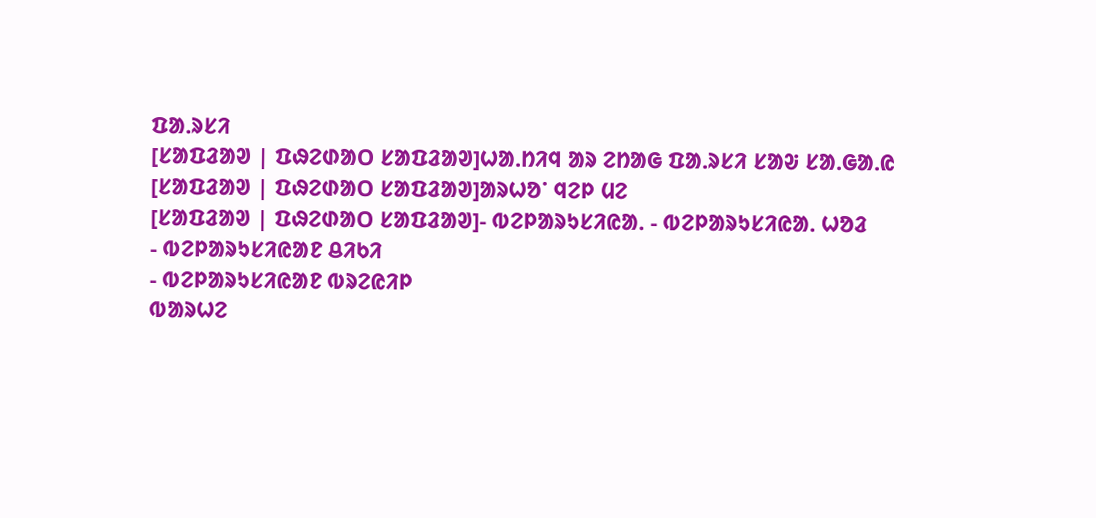ᱯᱟᱹᱨᱥᱤ
[ᱥᱟᱯᱲᱟᱣ | ᱯᱷᱮᱰᱟᱛ ᱥᱟᱯᱲᱟᱣ]ᱦᱟᱹᱴᱤᱧ ᱟᱨ ᱮᱴᱟᱜ ᱯᱟᱹᱨᱥᱤ ᱥᱟᱶ ᱥᱟᱹᱜᱟᱹᱭ
[ᱥᱟᱯᱲᱟᱣ | ᱯᱷᱮᱰᱟᱛ ᱥᱟᱯᱲᱟᱣ]ᱟᱨᱦᱚᱸ ᱧᱮᱞ ᱢᱮ
[ᱥᱟᱯᱲᱟᱣ | ᱯᱷᱮᱰᱟᱛ ᱥᱟᱯᱲᱟᱣ]- ᱵᱮᱞᱟᱨᱩᱥᱤᱭᱟᱹ - ᱵᱮᱞᱟᱨᱩᱥᱤᱭᱟᱹ ᱦᱚᱲ
- ᱵᱮᱞᱟᱨᱩᱥᱤᱭᱟᱱ ᱪᱤᱠᱤ
- ᱵᱮᱞᱟᱨᱩᱥᱤᱭᱟᱱ ᱵᱨᱮᱭᱤᱞ
ᱵᱟᱨᱦᱮ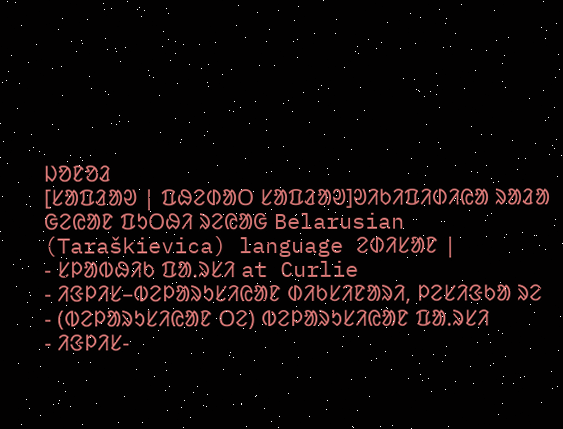ᱡᱚᱱᱚᱲ
[ᱥᱟᱯᱲᱟᱣ | ᱯᱷᱮᱰᱟᱛ ᱥᱟᱯᱲᱟᱣ]ᱣᱤᱠᱤᱯᱤᱰᱤᱭᱟ ᱨᱟᱲᱟ ᱜᱮᱭᱟᱱ ᱯᱩᱛᱷᱤ ᱨᱮᱭᱟᱜ Belarusian (Taraškievica) language ᱮᱰᱤᱥᱟᱱ |
- ᱥᱞᱟᱵᱷᱤᱠ ᱯᱟᱹᱨᱥᱤ at Curlie
- ᱤᱝᱞᱤᱥ–ᱵᱮᱞᱟᱨᱩᱥᱤᱭᱟᱱ ᱰᱤᱠᱥᱤᱱᱟᱨᱤ, ᱞᱮᱥᱤᱝᱠᱟ ᱨᱮ
- (ᱵᱮᱞᱟᱨᱩᱥᱤᱭᱟᱱ ᱛᱮ) ᱵᱮᱞᱟᱨᱩᱥᱤᱭᱟᱱ ᱯᱟᱹᱨᱥᱤ
- ᱤᱝᱞᱤᱥ-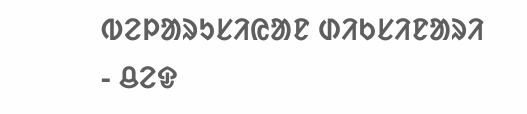ᱵᱮᱞᱟᱨᱩᱥᱤᱭᱟᱱ ᱰᱤᱠᱥᱤᱱᱟᱨᱤ
- ᱪᱮᱫ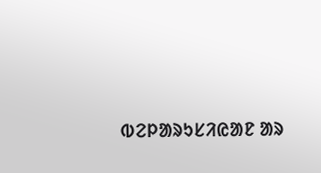ᱵᱮᱞᱟᱨᱩᱥᱤᱭᱟᱱ ᱟᱨ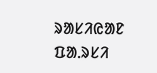ᱨᱟᱥᱤᱭᱟᱱ ᱯᱟᱹᱨᱥᱤ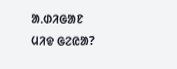ᱟᱹᱰᱤᱜᱟᱱ ᱢᱤᱫ ᱜᱮᱭᱟ?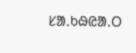ᱥᱟᱹᱠᱷᱭᱟᱹᱛ